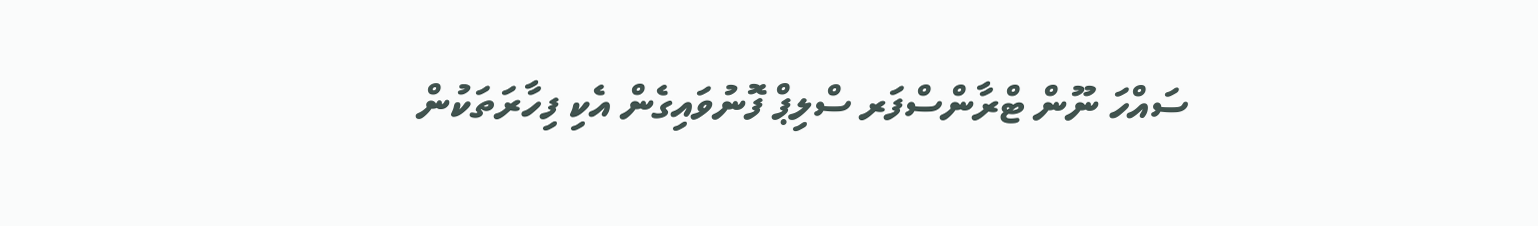ސައްހަ ނޫން ޓްރާންސްފަރ ސްލިޕް ފޮނުވައިގެން އެކި ފިހާރަތަކުން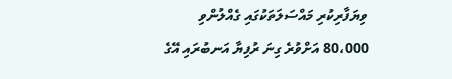ވިޔަފާރިކުރި މައްސަލަތަކުގައި ގެއްލުންވި 80،000 އަށްވުރެ ގިނަ ރުފިޔާ އަނބުރައި އޭގެ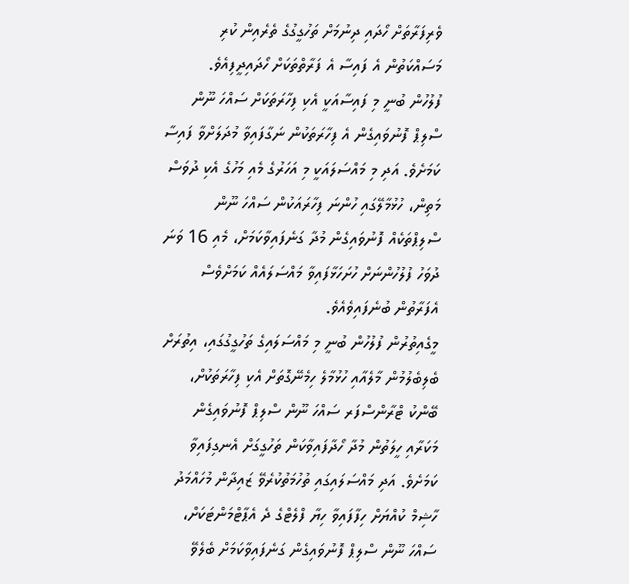ވެރިފަރާތަށް ހޯދައި ދިނުމަށް ތަހުގީގުގެ ތެރެއިން ކުރި މަސައްކަތުން އެ ފައިސާ އެ ފަރާތްތަކަށް ހޯދައިދީފިއެވެ.
ފުލުހުން ބުނީ މި ފައިސާއަކީ އެކި ފިހާރަތަކަށް ސައްހަ ނޫން ސްލިޕް ފޮނުވައިގެން އެ ފިހާރަތަކުން ނަގާފައިވާ މުދަލަށްވާ ފައިސާ ކަމަށެވެ. އަދި މި މައްސަލައަކީ މި އަހަރުގެ މެއި މަހުގެ އެކި ދުވަސް މަތިން، ހުޅުމާލޭގައި ހުންނަ ފިހާރައަކުން ސައްހަ ނޫން ސްލިޕްތަކެއް ފޮނުވައިގެން މުދާ ގަނެފައިވާކަމަށް، މެއި 16 ވަނަ ދުވަހު ފުލުހުންނަށް ހުށަހަޅާފައިވާ މައްސަލައެއް ކަމަށްވެސް އެފަރާތުން ބުނެފައިވެއެވެ.
މީގެއިތުރުން ފުލުހުން ބުނީ މި މައްސަލައިގެ ތަހުގީގުގައި، އިތުރަށް ބެލިބެލުމުން މާލެއާއި ހުޅުމާލެ ހިމެނޭގޮތަށް އެކި ފިހާރަތަކުށް، ބޭންކު ޓްރާންސްފަރ ސައްހަ ނޫން ސްލިޕް ފޮނުވައިގެން މަކަރާއި ހީލަތުން މުދާ ހޯދާފައިވާކަން ތަހުގީގަށް އެނގިފައިވާ ކަމަށެވެ. އަދި މައްސަލައިގައި ތުހުމަތުކުރެވޭ ޒައިދާން މުހައްމަދު ހާޝިމް ކުއްޔަށް ހިފާފައިވާ ހިޔާ ފްލެޓްގެ ދެ އެޕާޓްމަންޓަކަށް، ސައްހަ ނޫން ސްލިޕް ފޮނުވައިގެން ގަނެފައިވާކަމަށް ބެލެވޭ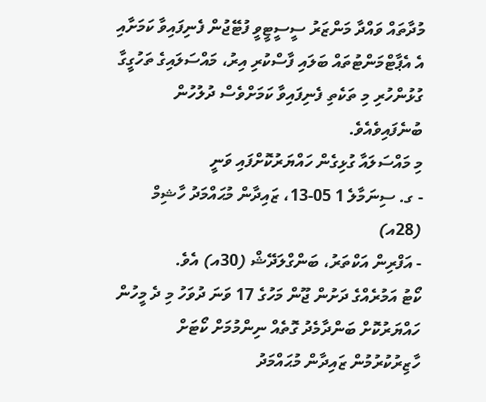މުދާތައް ވައްދާ މަންޒަރު ސީސީޓީވީ ފުޓޭޖުން ފެނިފައިވާ ކަމަށާއި އެ އެޕާޓްމަންޓުތައް ބަލައި ފާސްކުރި އިރު، މައްސަލައިގެ ތަހުގީގާ ގުޅުންހުރި މި ތަކެތި ފެނިފައިވާ ކަމަށްވެސް ދުލުހުން ބުނެފައިވެއެވެ.
މި މައްސަލައާ ގުޅިގެން ހައްޔަރުކޮށްފައި ވަނީ
- ގ. ސިނަމާލެ 1 05-13، ޒައިދާން މުޙައްމަދު ހާޝިމް (28އ)
- އަފްރިން އަކްތަރު، ބަންގްލަދޭޝް (30އ) އެވެ.
ކޯޓު އަމުރެއްގެ ދަށުން ޖޫން މަހުގެ 17 ވަނަ ދުވަހު މި ދެ މީހުން ހައްޔަރުކޮށް ބަންދާމެދު ގޮތެއް ނިންމުމަށް ކޯޓަށް ހާޒިރުކުރުމުން ޒައިދާން މުޙައްމަދު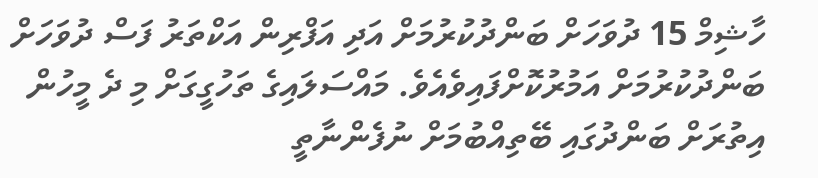ހާޝިމް 15 ދުވަހަށް ބަންދުކުރުމަށް އަދި އަފްރިން އަކްތަރު ފަސް ދުވަހަށް ބަންދުކުރުމަށް އަމުރުކޮށްފައިވެއެވެ. މައްސަލައިގެ ތަހުގީގަށް މި ދެ މީހުން އިތުރަށް ބަންދުގައި ބޭތިއްބުމަށް ނުފެންނާތީ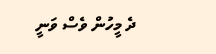ދެ މީހުން ވެސް ވަނީ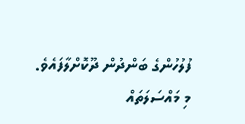ފުލުހުންގެ ބަންދުން ދޫކޮށްލާފައެވެ.
މި މައްސަލަތައް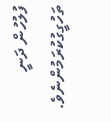ފުލުހުން ދަނީ ތަހުގީގުކުރަމުންނެވެ.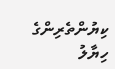ކިޔުންތެރިންގެ ހިޔާލު